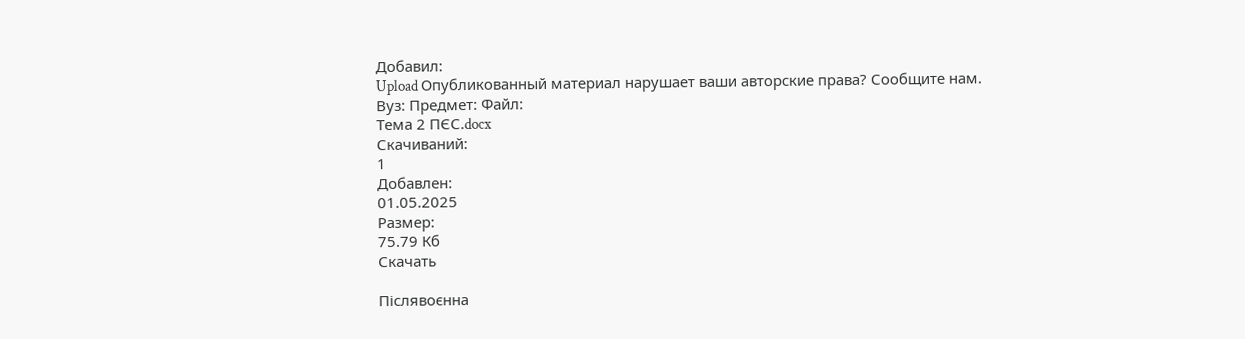Добавил:
Upload Опубликованный материал нарушает ваши авторские права? Сообщите нам.
Вуз: Предмет: Файл:
Тема 2 ПЄС.docx
Скачиваний:
1
Добавлен:
01.05.2025
Размер:
75.79 Кб
Скачать

Післявоєнна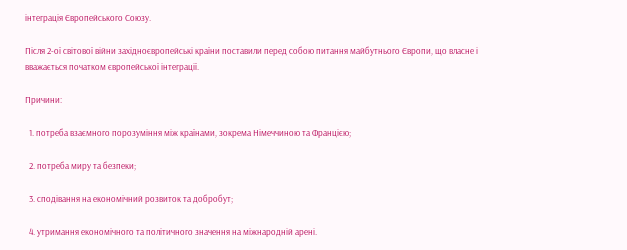інтеграція Європейського Союзу.

Після 2-ої світової війни західноєвропейські країни поставили перед собою питання майбутнього Європи, що власне і вважається початком європейської інтеграції.

Причини:

  1. потреба взаємного порозуміння між країнами, зокрема Німеччиною та Францією;

  2. потреба миру та безпеки;

  3. сподівання на економічний розвиток та добробут;

  4. утримання економічного та політичного значення на міжнародній арені.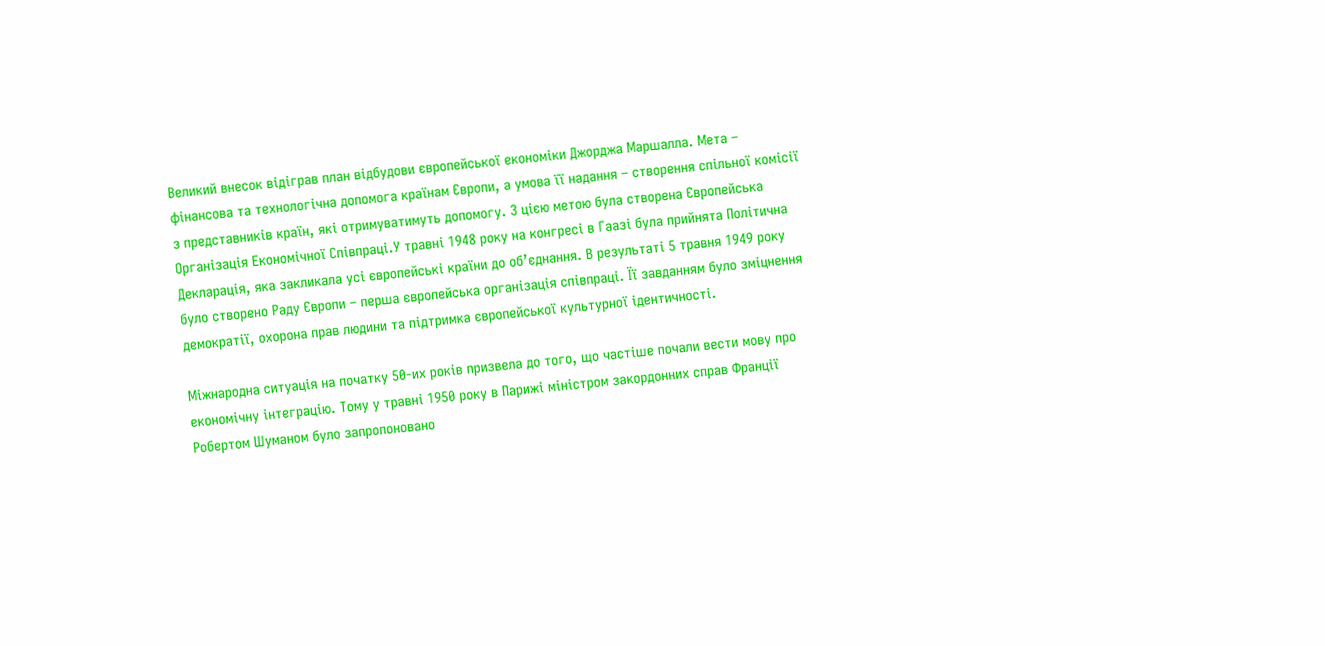Великий внесок відіграв план відбудови європейської економіки Джорджа Маршалла. Мета – фінансова та технологічна допомога країнам Європи, а умова її надання – створення спільної комісії з представників країн, які отримуватимуть допомогу. З цією метою була створена Європейська Організація Економічної Співпраці.У травні 1948 року на конгресі в Гаазі була прийнята Політична Декларація, яка закликала усі європейські країни до об’єднання. В результаті 5 травня 1949 року було створено Раду Європи – перша європейська організація співпраці. Її завданням було зміцнення демократії, охорона прав людини та підтримка європейської культурної ідентичності.

Міжнародна ситуація на початку 50-их років призвела до того, що частіше почали вести мову про економічну інтеграцію. Тому у травні 1950 року в Парижі міністром закордонних справ Франції Робертом Шуманом було запропоновано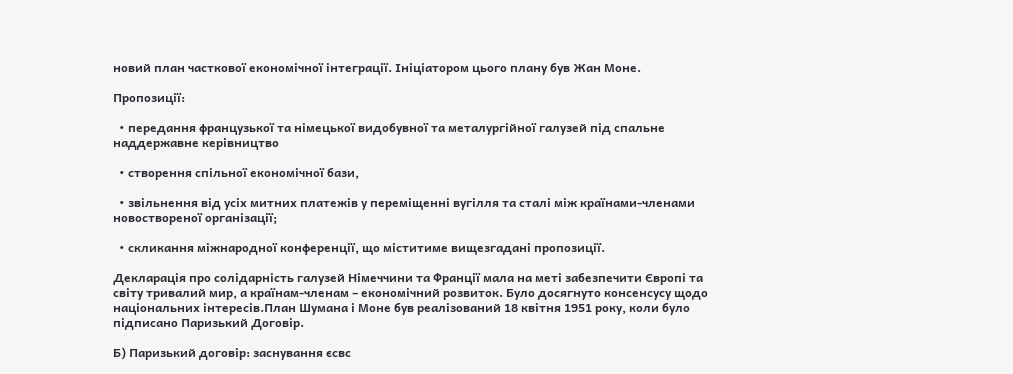новий план часткової економічної інтеграції. Ініціатором цього плану був Жан Моне.

Пропозиції:

  • передання французької та німецької видобувної та металургійної галузей під спальне наддержавне керівництво

  • створення спільної економічної бази,

  • звільнення від усіх митних платежів у переміщенні вугілля та сталі між країнами-членами новоствореної організації;

  • скликання міжнародної конференції, що міститиме вищезгадані пропозиції.

Декларація про солідарність галузей Німеччини та Франції мала на меті забезпечити Європі та світу тривалий мир, а країнам-членам – економічний розвиток. Було досягнуто консенсусу щодо національних інтересів.План Шумана і Моне був реалізований 18 квітня 1951 року, коли було підписано Паризький Договір.

Б) Паризький договір: заснування єсвс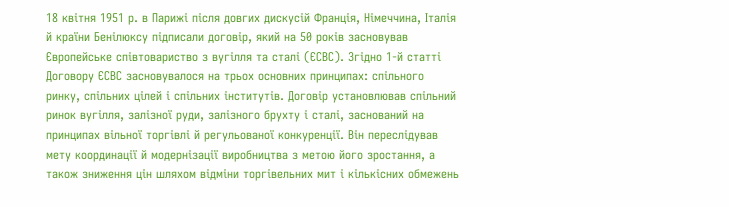18 квітня 1951 р. в Парижі після довгих дискусій Франція, Німеччина, Італія й країни Бенілюксу підписали договір, який на 50 років засновував Європейське співтовариство з вугілля та сталі (ЄСВС). Згідно 1-й статті Договору ЄСВС засновувалося на трьох основних принципах: спільного ринку, спільних цілей і спільних інститутів. Договір установлював спільний ринок вугілля, залізної руди, залізного брухту і сталі, заснований на принципах вільної торгівлі й регульованої конкуренції. Він переслідував мету координації й модернізації виробництва з метою його зростання, а також зниження цін шляхом відміни торгівельних мит і кількісних обмежень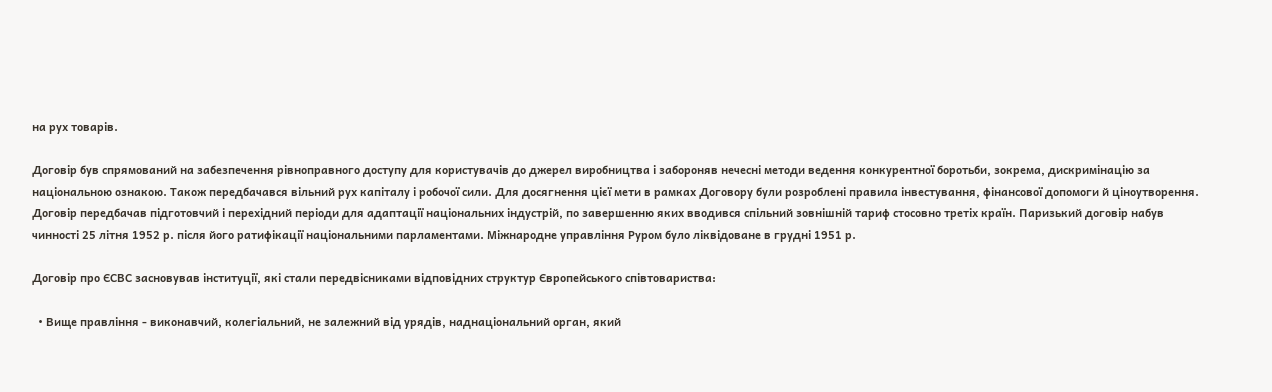на рух товарів.

Договір був спрямований на забезпечення рівноправного доступу для користувачів до джерел виробництва і забороняв нечесні методи ведення конкурентної боротьби, зокрема, дискримінацію за національною ознакою. Також передбачався вільний рух капіталу і робочої сили. Для досягнення цієї мети в рамках Договору були розроблені правила інвестування, фінансової допомоги й ціноутворення. Договір передбачав підготовчий і перехідний періоди для адаптації національних індустрій, по завершенню яких вводився спільний зовнішній тариф стосовно третіх країн. Паризький договір набув чинності 25 літня 1952 р. після його ратифікації національними парламентами. Міжнародне управління Руром було ліквідоване в грудні 1951 р.

Договір про ЄСВС засновував інституції, які стали передвісниками відповідних структур Європейського співтовариства:

  • Вище правління - виконавчий, колегіальний, не залежний від урядів, наднаціональний орган, який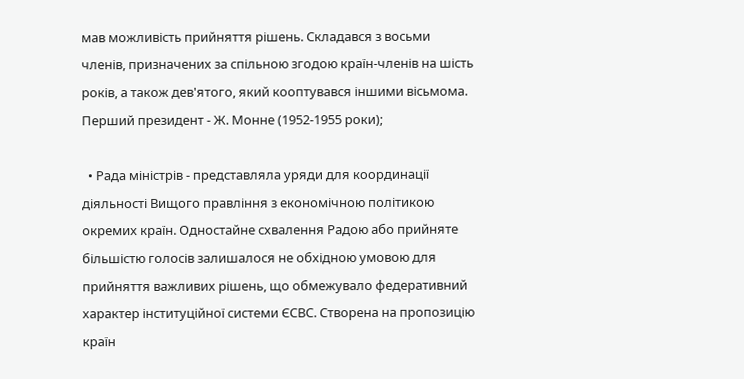мав можливість прийняття рішень. Складався з восьми членів, призначених за спільною згодою країн-членів на шість років, а також дев'ятого, який кооптувався іншими вісьмома. Перший президент - Ж. Монне (1952-1955 роки);

  • Рада міністрів - представляла уряди для координації діяльності Вищого правління з економічною політикою окремих країн. Одностайне схвалення Радою або прийняте більшістю голосів залишалося не обхідною умовою для прийняття важливих рішень, що обмежувало федеративний характер інституційної системи ЄСВС. Створена на пропозицію країн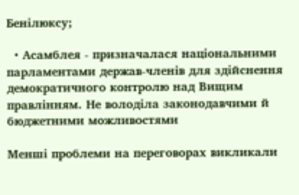Бенілюксу;

  • Асамблея - призначалася національними парламентами держав-членів для здійснення демократичного контролю над Вищим правлінням. Не володіла законодавчими й бюджетними можливостями

Менші проблеми на переговорах викликали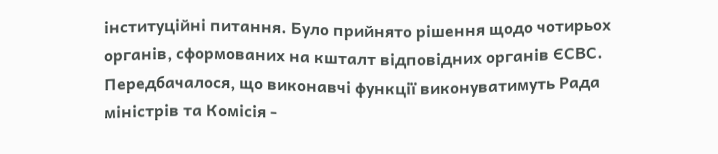інституційні питання. Було прийнято рішення щодо чотирьох органів, сформованих на кшталт відповідних органів ЄСВС. Передбачалося, що виконавчі функції виконуватимуть Рада міністрів та Комісія -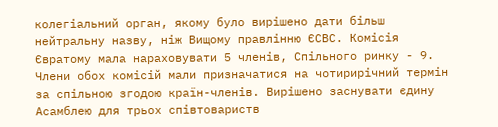колегіальний орган, якому було вирішено дати більш нейтральну назву, ніж Вищому правлінню ЄСВС. Комісія Євратому мала нараховувати 5 членів, Спільного ринку - 9. Члени обох комісій мали призначатися на чотирирічний термін за спільною згодою країн-членів. Вирішено заснувати єдину Асамблею для трьох співтовариств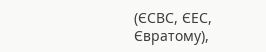(ЄСВС, ЄЕС, Євратому),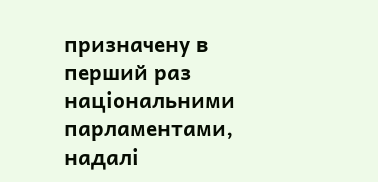призначену в перший раз національними парламентами, надалі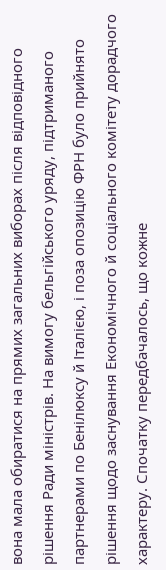вона мала обиратися на прямих загальних виборах після відповідного рішення Ради міністрів. На вимогу бельгійського уряду, підтриманого партнерами по Бенілюксу й Італією, і поза опозицію ФРН було прийнято рішення щодо заснування Економічного й соціального комітету дорадчого характеру. Спочатку передбачалось, що кожне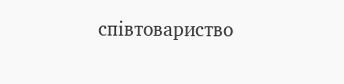співтовариство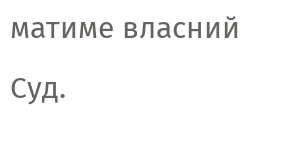матиме власний Суд.